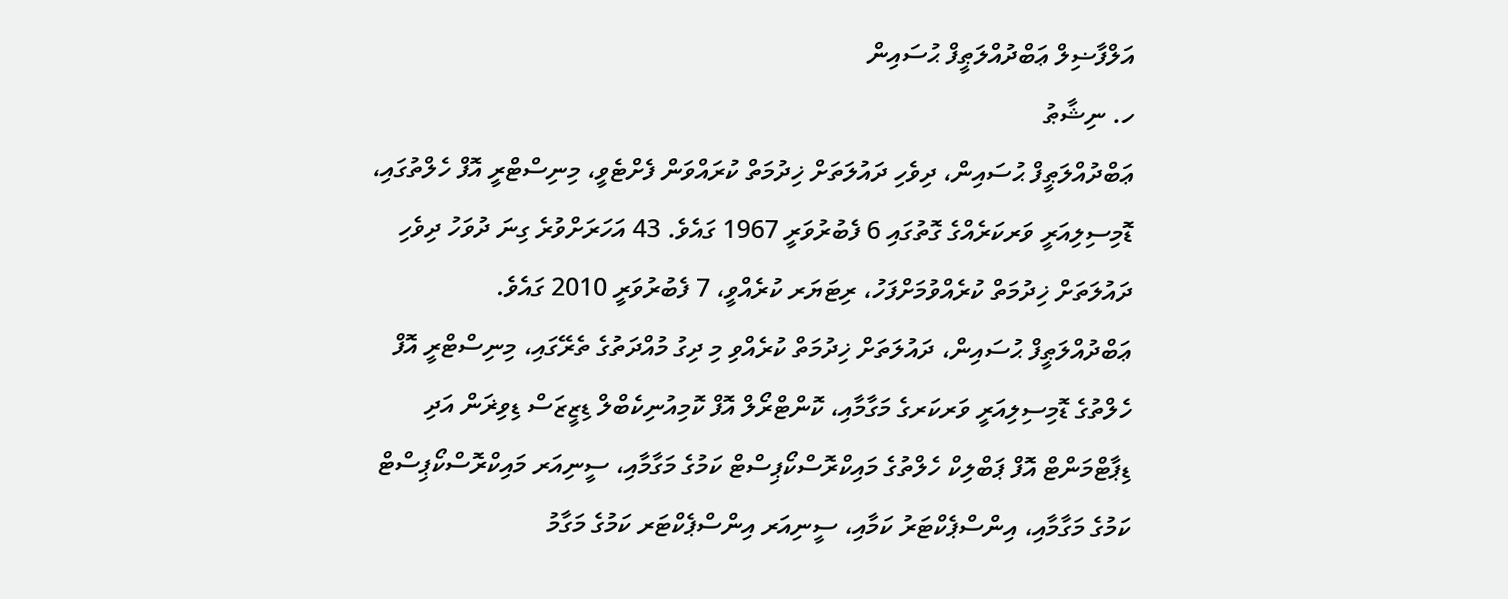އަލްފާޟިލް ޢަބްދުއްލަޠީފް ޙުސައިން
ހ. ނިޝާޠު
ޢަބްދުއްލަޠީފް ޙުސައިން، ދިވެހި ދައުލަތަށް ޚިދުމަތް ކުރައްވަން ފެށްޓެވީ، މިނިސްޓްރީ އޮފް ހެލްތުގައި، ޑޮމިސިލިއަރީ ވަރކަރެއްގެ ގޮތުގައި 6 ފެބުރުވަރީ 1967 ގައެވެ. 43 އަހަރަށްވުރެ ގިނަ ދުވަހު ދިވެހި ދައުލަތަށް ޚިދުމަތް ކުރެއްވުމަށްފަހު، ރިޓަޔަރ ކުރެއްވީ، 7 ފެބުރުވަރީ 2010 ގައެވެ.
ޢަބްދުއްލަޠީފް ޙުސައިން، ދައުލަތަށް ޚިދުމަތް ކުރެއްވި މި ދިގު މުއްދަތުގެ ތެރޭގައި، މިނިސްޓްރީ އޮފް ހެލްތުގެ ޑޮމިސިލިއަރީ ވަރކަރގެ މަގާމާއި، ކޮންޓްރޯލް އޮފް ކޮމިއުނިކެބްލް ޑިޒީޒަސް ޑިވިޜަން އަދި ޑިޕާޓްމަންޓް އޮފް ޕަބްލިކް ހެލްތުގެ މައިކްރޮސްކޯޕިސްޓް ކަމުގެ މަގާމާއި، ސީނިއަރ މައިކްރޮސްކޯޕިސްޓް ކަމުގެ މަގާމާއި، އިންސްޕެކްޓަރު ކަމާއި، ސީނިއަރ އިންސްޕެކްޓަރ ކަމުގެ މަގާމު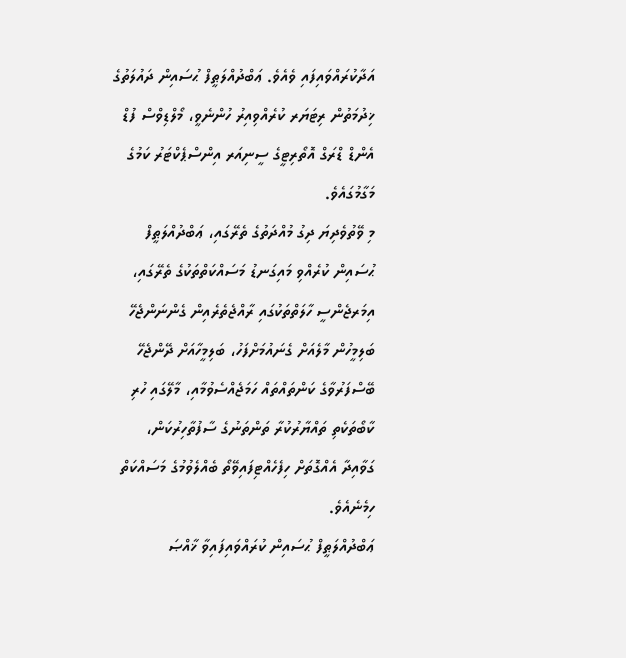އަދާކުރައްވައިފައި ވެއެވެ. ޢަބްދުއްލަޠީފް ޙުސައިން ދައުލަތުގެ ޚިދުމަތުން ރިޓަޔަރ ކުރެއްވިއިރު ހުންނެވީ، މޯލްޑިވްސް ފުޑް އެންޑް ޑްރަގް އޮތޯރިޓީގެ ސީނިއަރ އިންސްޕެކްޓަރު ކަމުގެ މަގާމުގައެވެ.
މި ވޭތުވެދިޔަ ދިގު މުއްދަތުގެ ތެރޭގައި، ޢަބްދުއްލަޠީފް ޙުސައިން ކުރެއްވި މައިގަނޑު މަސައްކަތްތަކުގެ ތެރޭގައި، އިމަރޖެންސީ ހާލަތްތަކުގައި ރާއްޖެތެރެއިން ގެންނަންޖެހޭ ބަލިމީހުން މާލެއަށް ގެނައުމަށްފަހު، ބަލިމީހާއަށް ދޭންޖެހޭ ބޭސްފަރުވާގެ ކަންތައްތައް ހަމަޖެއްސެވުމާއި، މާލޭގައި ހުރި ކާބޯތަކެތި ތައްޔާރުކުރާ ތަންތަނުގެ ސާފުތާހިރުކަން، ގަވާއިދާ އެއްގޮތަށް ހިފެހެއްޓިފައިވޭތޯ ބެއްލެވުމުގެ މަސައްކަތް ހިމެނެއެވެ.
ޢަބްދުއްލަޠީފް ޙުސައިން ކުރައްވައިފައިވާ ޚާއްޞަ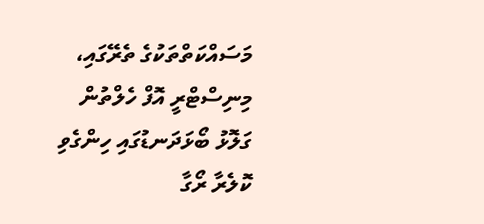މަސައްކަތްތަކުގެ ތެރޭގައި، މިނިސްޓްރީ އޮފް ހެލްތުން ގަލޮޅު ބޯޅަދަނޑުގައި ހިންގެވި ކޮލެރާ ރޯގާ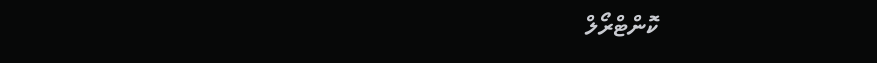ކޮންޓްރޯލް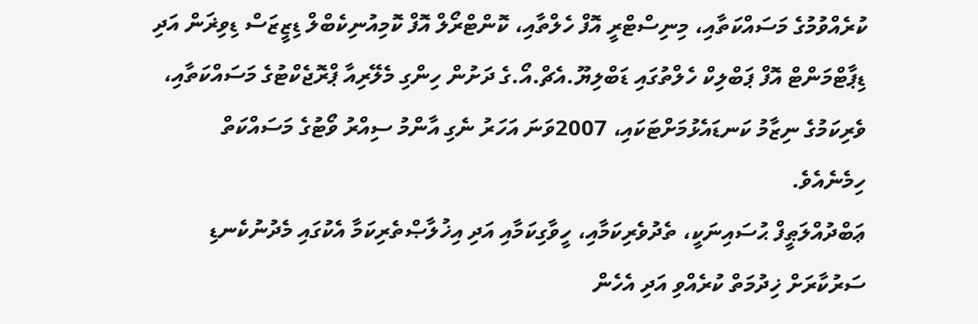ކުރެއްވުމުގެ މަސައްކަތާއި، މިނިސްޓްރީ އޮފް ހެލްތާއި، ކޮންޓްރޯލް އޮފް ކޮމިއުނިކެބްލް ޑިޒީޒަސް ޑިވިޜަން އަދި ޑިޕާޓްމަންޓް އޮފް ޕަބްލިކް ހެލްތުގައި ޑަބްލިޔޫ.އެޗް.އޯ.ގެ ދަށުން ހިންގި މެލޭރިއާ ޕްރޮޖެކްޓުގެ މަސައްކަތާއި، ވެރިކަމުގެ ނިޒާމު ކަނޑައެޅުމަށްޓަކައި، 2007ވަނަ އަހަރު ނެގި އާންމު ސިއްރު ވޯޓުގެ މަސައްކަތް ހިމެނެއެވެ.
ޢަބްދުއްލަޠީފް ޙުސައިނަކީ، ތެދުވެރިކަމާއި، ހީވާގިކަމާއި އަދި އިޚުލާޞްތެރިކަމާ އެކުގައި މެދުނުކެނޑި ސަރުކާރަށް ޚިދުމަތް ކުރެއްވި އަދި އެހެން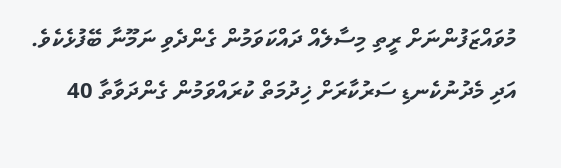މުވައްޒަފުންނަށް ރީތި މިސާލެއް ދައްކަވަމުން ގެންދެވި ނަމޫނާ ބޭފުޅެކެވެ. އަދި މެދުނުކެނޑި ސަރުކާރަށް ޚިދުމަތް ކުރައްވަމުން ގެންދަވާތާ 40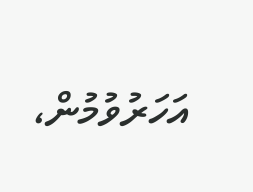އަހަރުވުމުން،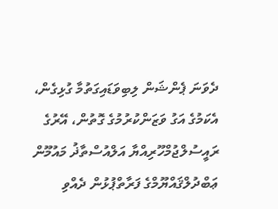ދެވަނަ ޕެންޝަން ލިބިވަޑައިގަތުމާ ގުޅިގެން، އެކަމުގެ އަގު ވަޒަންކުރުމުގެ ގޮތުން، އޭރުގެ ރައީސުލްޖުމްހޫރިއްޔާ އަލްއުސްތާޛު މައުމޫން ޢަބްދުލްޤައްޔޫމްގެ ފަރާތްޕުޅުން ދެއްވި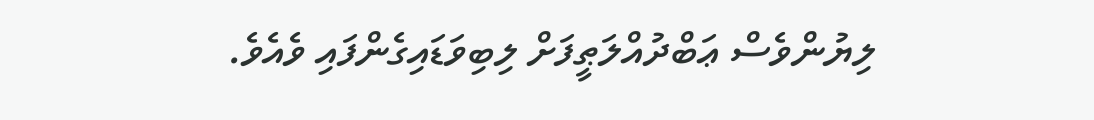ލިޔުންވެސް ޢަބްދުއްލަޠީފަށް ލިބިވަޑައިގެންފައި ވެއެވެ.